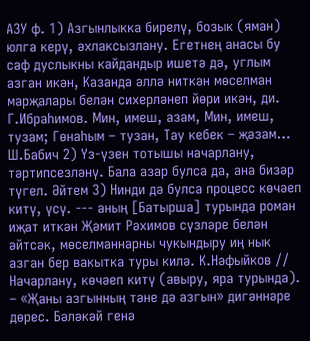АЗУ ф. 1) Азгынлыкка бирелү, бозык (яман) юлга керү, әхлаксызлану. Егетнең анасы бу саф дуслыкны кайдандыр ишетә дә, углым азган икән, Казанда әллә ниткән мөселман марҗалары белән сихерләнеп йөри икән, ди. Г.Ибраһимов. Мин, имеш, азам, Мин, имеш, тузам; Гөнаһым – тузан, Тау кебек – җәзам… Ш.Бабич 2) Үз-үзен тотышы начарлану, тәртипсезләнү. Бала азар булса да, ана бизәр түгел. Әйтем 3) Нинди дә булса процесс көчәеп китү, үсү. --- аның [Батырша] турында роман иҗат иткән Җәмит Рәхимов сүзләре белән әйтсәк, мөселманнарны чукындыру иң нык азган бер вакытка туры килә. К.Нәфыйков // Начарлану, көчәеп китү (авыру, яра турында). – «Җаны азгынның тәне дә азгын» дигәннәре дөрес. Бәләкәй генә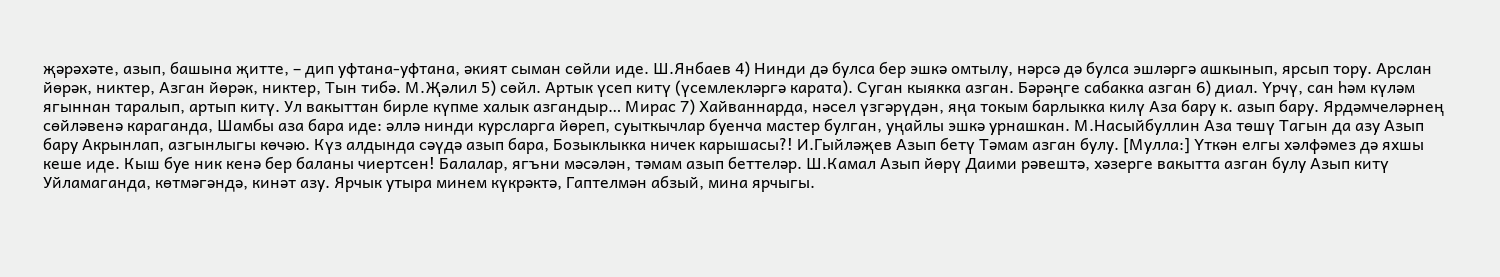җәрәхәте, азып, башына җитте, – дип уфтана-уфтана, әкият сыман сөйли иде. Ш.Янбаев 4) Нинди дә булса бер эшкә омтылу, нәрсә дә булса эшләргә ашкынып, ярсып тору. Арслан йөрәк, никтер, Азган йөрәк, никтер, Тын тибә. М.Җәлил 5) сөйл. Артык үсеп китү (үсемлекләргә карата). Суган кыякка азган. Бәрәңге сабакка азган 6) диал. Үрчү, сан һәм күләм ягыннан таралып, артып китү. Ул вакыттан бирле күпме халык азгандыр… Мирас 7) Хайваннарда, нәсел үзгәрүдән, яңа токым барлыкка килү Аза бару к. азып бару. Ярдәмчеләрнең сөйләвенә караганда, Шамбы аза бара иде: әллә нинди курсларга йөреп, суыткычлар буенча мастер булган, уңайлы эшкә урнашкан. М.Насыйбуллин Аза төшү Тагын да азу Азып бару Акрынлап, азгынлыгы көчәю. Күз алдында сәүдә азып бара, Бозыклыкка ничек карышасы?! И.Гыйләҗев Азып бетү Тәмам азган булу. [Мулла:] Үткән елгы хәлфәмез дә яхшы кеше иде. Кыш буе ник кенә бер баланы чиертсен! Балалар, ягъни мәсәлән, тәмам азып беттеләр. Ш.Камал Азып йөрү Даими рәвештә, хәзерге вакытта азган булу Азып китү Уйламаганда, көтмәгәндә, кинәт азу. Ярчык утыра минем күкрәктә, Гаптелмән абзый, мина ярчыгы.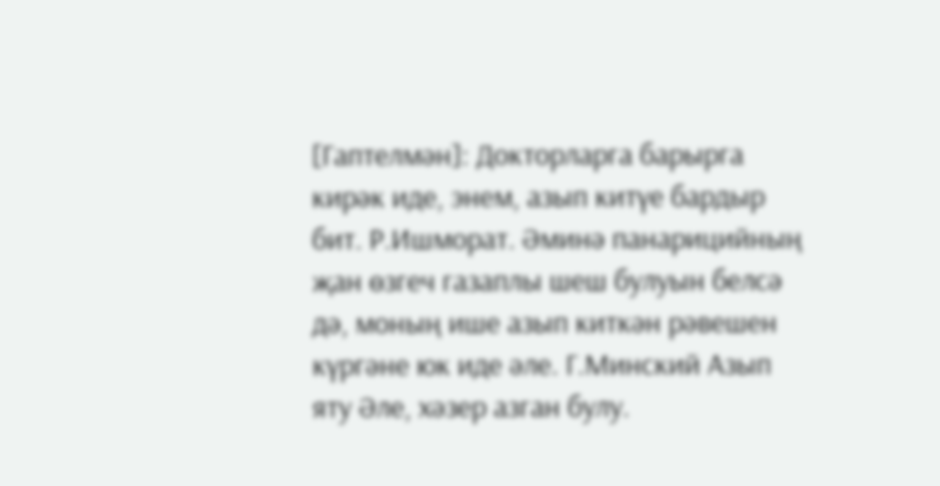[Гаптелмән]: Докторларга барырга кирәк иде, энем, азып китүе бардыр бит. Р.Ишморат. Әминә панарицийның җан өзгеч газаплы шеш булуын белсә дә, моның ише азып киткән рәвешен күргәне юк иде әле. Г.Минский Азып яту Әле, хәзер азган булу.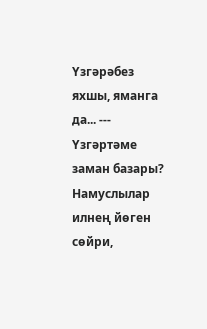Үзгәрәбез яхшы, яманга да... --- Үзгәртәме заман базары? Намуслылар илнең йөген сөйри,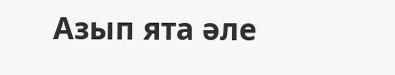Азып ята әле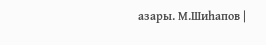азары. М.Шиhапов |